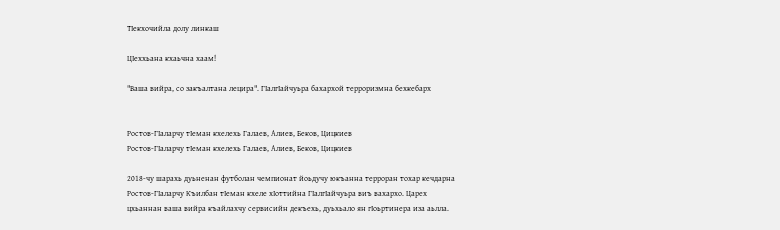ТIекхочийла долу линкаш

ЦIеххьана кхаьчна хаам!

"Ваша вийра, со закъалтана лецира". ГIалгIайчуьра бахархой терроризмна бехкебарх


Ростов-ГIаларчу тIеман кхелехь Галаев, Алиев, Беков, Цицкиев
Ростов-ГIаларчу тIеман кхелехь Галаев, Алиев, Беков, Цицкиев

2018-чу шарахь дуьненан футболан чемпионат йоьдучу юкъанна терроран тохар кечдарна Ростов-ГIаларчу Къилбан тIеман кхеле хIоттийна ГIалгIайчуьра виъ вахархо. Царех цхьаннан ваша вийра къайлахчу сервисийн декъехь, дуьхьало ян гIоьртинера иза аьлла.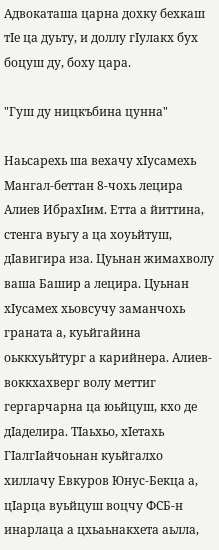Адвокаташа царна дохку бехкаш тIе ца дуьту, и доллу гIулакх бух боцуш ду, боху цара.

"Гуш ду ницкъбина цунна"

Наьсарехь ша вехачу хIусамехь Мангал-беттан 8-чохь лецира Алиев ИбрахIим. Етта а йиттина, стенга вуьгу а ца хоуьйтуш, дIавигира иза. Цуьнан жимахволу ваша Башир а лецира. Цуьнан хIусамех хьовсучу заманчохь граната а, куьйгайина оьккхуьйтург а карийнера. Алиев-воккхахверг волу меттиг гергарчарна ца юьйцуш, кхо де дIаделира. ТIаьхьо, хIетахь ГIалгIайчоьнан куьйгалхо хиллачу Евкуров Юнус-Бекца а, цIарца вуьйцуш воцчу ФСБ-н инарлаца а цхьаьнакхета аьлла,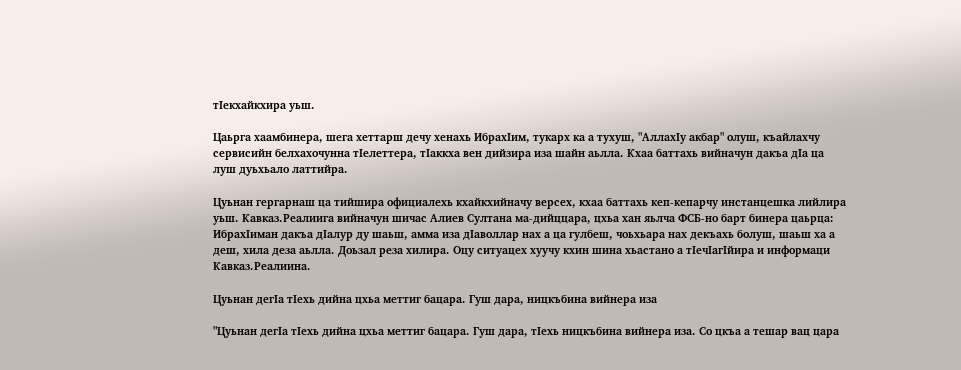тIекхайкхира уьш.

Цаьрга хаамбинера, шега хеттарш дечу хенахь ИбрахIим, тукарх ка а тухуш, "АллахIу акбар" олуш, къайлахчу сервисийн белхахочунна тIелеттера, тIаккха вен дийзира иза шайн аьлла. Кхаа баттахь вийначун дакъа дIа ца луш дуьхьало латтийра.

Цуьнан гергарнаш ца тийшира официалехь кхайкхийначу версех, кхаа баттахь кеп-кепарчу инстанцешка лийлира уьш. Кавказ.Реалиига вийначун шичас Алиев Султана ма-дийццара, цхьа хан яьлча ФСБ-но барт бинера цаьрца: ИбрахIиман дакъа дIалур ду шаьш, амма иза дIаволлар нах а ца гулбеш, чоьхьара нах декъахь болуш, шаьш ха а деш, хила деза аьлла. Доьзал реза хилира. Оцу ситуацех хуучу кхин шина хьастано а тIечIагIйира и информаци Кавказ.Реалиина.

Цуьнан дегIа тIехь дийна цхьа меттиг бацара. Гуш дара, ницкъбина вийнера иза

"Цуьнан дегIа тIехь дийна цхьа меттиг бацара. Гуш дара, тIехь ницкъбина вийнера иза. Со цкъа а тешар вац цара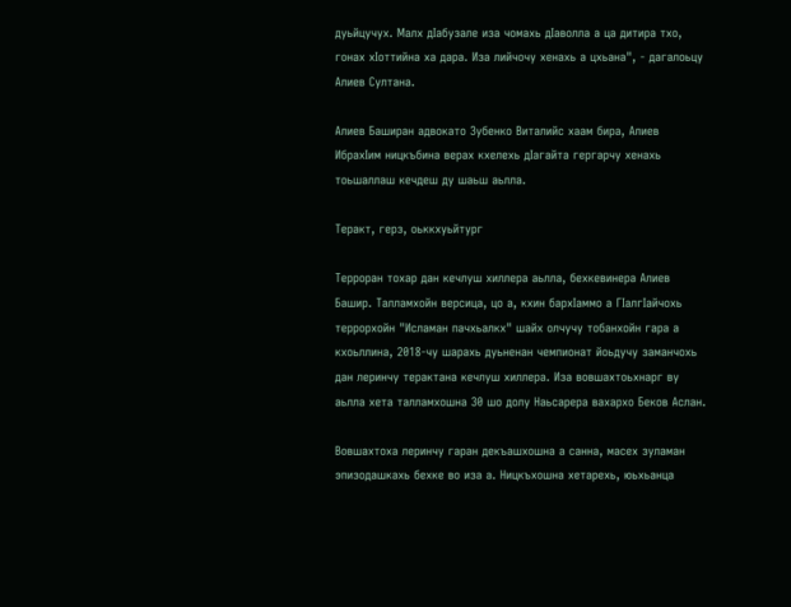дуьйцучух. Малх дIабузале иза чомахь дIаволла а ца дитира тхо, гонах хIоттийна ха дара. Иза лийчочу хенахь а цхьана", - дагалоьцу Алиев Султана.

Алиев Баширан адвокато Зубенко Виталийс хаам бира, Алиев ИбрахIим ницкъбина верах кхелехь дIагайта гергарчу хенахь тоьшаллаш кечдеш ду шаьш аьлла.

Теракт, герз, оьккхуьйтург

Терроран тохар дан кечлуш хиллера аьлла, бехкевинера Алиев Башир. Талламхойн версица, цо а, кхин бархIаммо а ГIалгIайчохь террорхойн "Исламан пачхьалкх" шайх олчучу тобанхойн гара а кхоьллина, 2018-чу шарахь дуьненан чемпионат йоьдучу заманчохь дан леринчу терактана кечлуш хиллера. Иза вовшахтоьхнарг ву аьлла хета талламхошна 30 шо долу Наьсарера вахархо Беков Аслан.

Вовшахтоха леринчу гаран декъашхошна а санна, масех зуламан эпизодашкахь бехке во иза а. Ницкъхошна хетарехь, юьхьанца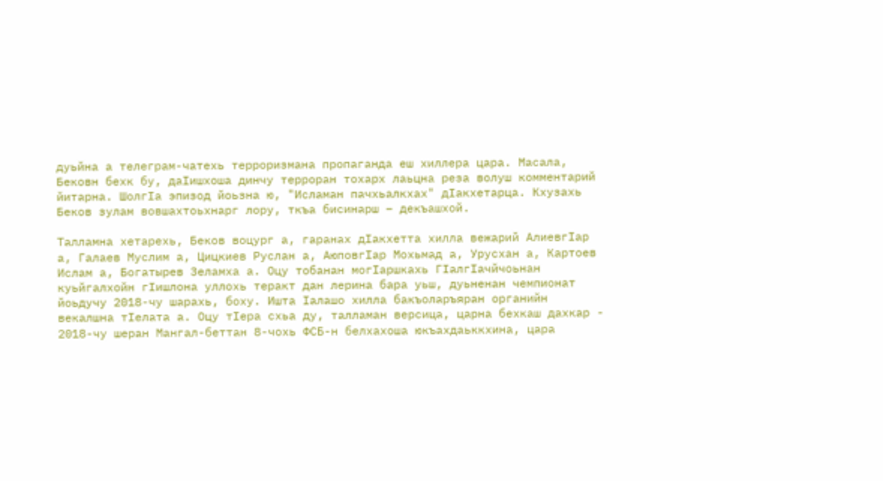дуьйна а телеграм-чатехь терроризмана пропаганда еш хиллера цара. Масала, Бековн бехк бу, даIишхоша динчу терроран тохарх лаьцна реза волуш комментарий йитарна. ШолгIа эпизод йоьзна ю, "Исламан пачхьалкхах" дIакхетарца. Кхузахь Беков зулам вовшахтоьхнарг лору, ткъа бисинарш – декъашхой.

Талламна хетарехь, Беков воцург а, гаранах дIакхетта хилла вежарий АлиевгIар а, Галаев Муслим а, Цицкиев Руслан а, АюповгIар Мохьмад а, Урусхан а, Картоев Ислам а, Богатырев Зеламха а. Оцу тобанан могIаршкахь ГIалгIачйчоьнан куьйгалхойн гIишлона уллохь теракт дан лерина бара уьш, дуьненан чемпионат йоьдучу 2018-чу шарахь, боху. Ишта Iалашо хилла бакъоларъяран органийн векалшна тIелата а. Оцу тIера схьа ду, талламан версица, царна бехкаш дахкар - 2018-чу шеран Мангал-беттан 8-чохь ФСБ-н белхахоша юкъахдаьккхина, цара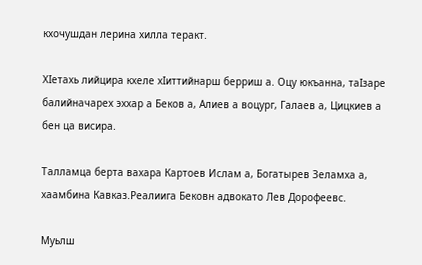кхочушдан лерина хилла теракт.

ХIетахь лийцира кхеле хIиттийнарш берриш а. Оцу юкъанна, таIзаре балийначарех эххар а Беков а, Алиев а воцург, Галаев а, Цицкиев а бен ца висира.

Талламца берта вахара Картоев Ислам а, Богатырев Зеламха а, хаамбина Кавказ.Реалиига Бековн адвокато Лев Дорофеевс.

Муьлш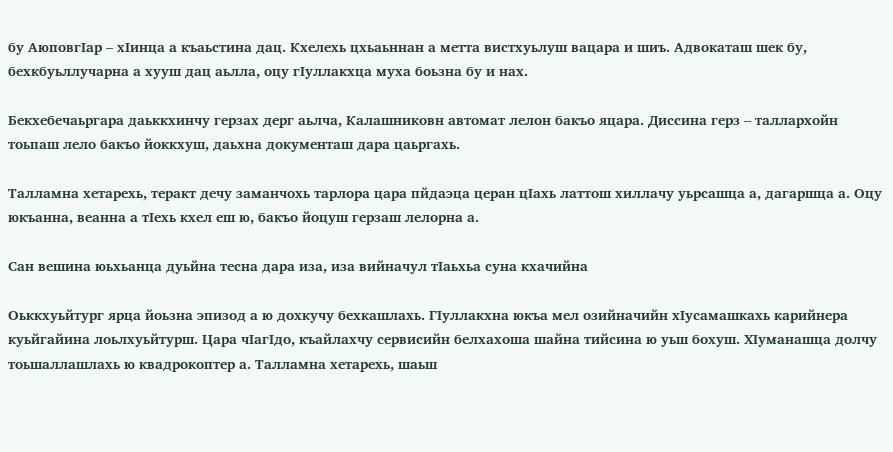бу АюповгIар – хIинца а къаьстина дац. Кхелехь цхьаьннан а метта вистхуьлуш вацара и шиъ. Адвокаташ шек бу, бехкбуьллучарна а хууш дац аьлла, оцу гIуллакхца муха боьзна бу и нах.

Бекхебечаьргара даьккхинчу герзах дерг аьлча, Калашниковн автомат лелон бакъо яцара. Диссина герз – таллархойн тоьпаш лело бакъо йоккхуш, даьхна документаш дара цаьргахь.

Талламна хетарехь, теракт дечу заманчохь тарлора цара пйдаэца церан цIахь латтош хиллачу уьрсашца а, дагаршца а. Оцу юкъанна, веанна а тIехь кхел еш ю, бакъо йоцуш герзаш лелорна а.

Сан вешина юьхьанца дуьйна тесна дара иза, иза вийначул тIаьхьа суна кхачийна

Оьккхуьйтург ярца йоьзна эпизод а ю дохкучу бехкашлахь. ГIуллакхна юкъа мел озийначийн хIусамашкахь карийнера куьйгайина лоьлхуьйтурш. Цара чIагIдо, къайлахчу сервисийн белхахоша шайна тийсина ю уьш бохуш. ХIуманашца долчу тоьшаллашлахь ю квадрокоптер а. Талламна хетарехь, шаьш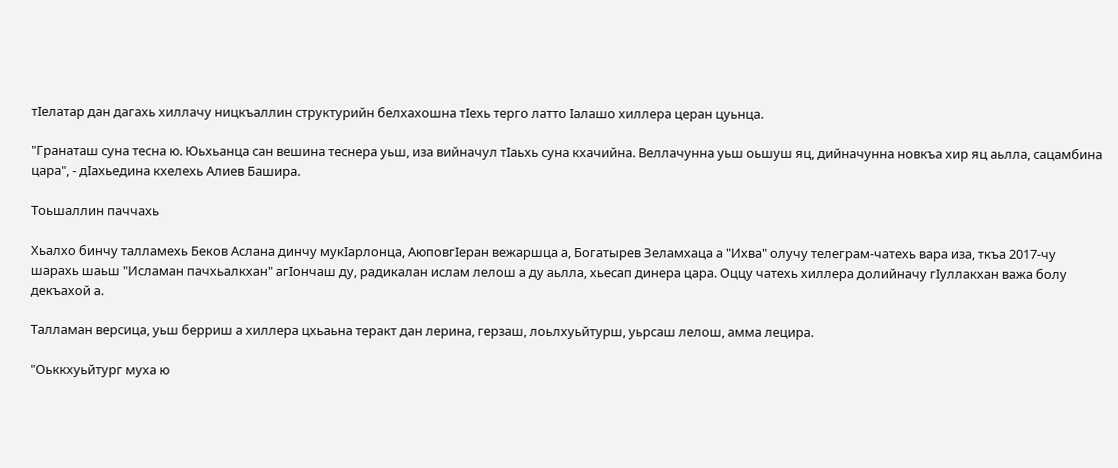тIелатар дан дагахь хиллачу ницкъаллин структурийн белхахошна тIехь терго латто Iалашо хиллера церан цуьнца.

"Гранаташ суна тесна ю. Юьхьанца сан вешина теснера уьш, иза вийначул тIаьхь суна кхачийна. Веллачунна уьш оьшуш яц, дийначунна новкъа хир яц аьлла, сацамбина цара", - дIахьедина кхелехь Алиев Башира.

Тоьшаллин паччахь

Хьалхо бинчу талламехь Беков Аслана динчу мукIарлонца, АюповгIеран вежаршца а, Богатырев Зеламхаца а "Ихва" олучу телеграм-чатехь вара иза, ткъа 2017-чу шарахь шаьш "Исламан пачхьалкхан" агIончаш ду, радикалан ислам лелош а ду аьлла, хьесап динера цара. Оццу чатехь хиллера долийначу гIуллакхан важа болу декъахой а.

Талламан версица, уьш берриш а хиллера цхьаьна теракт дан лерина, герзаш, лоьлхуьйтурш, уьрсаш лелош, амма лецира.

"Оьккхуьйтург муха ю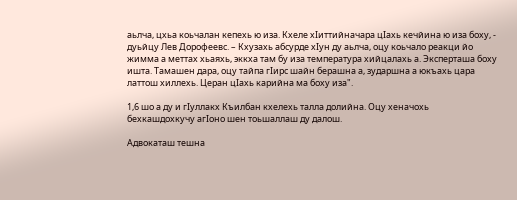аьлча, цхьа коьчалан кепехь ю иза. Кхеле хIиттийначара цIахь кечйина ю иза боху, - дуьйцу Лев Дорофеевс. – Кхузахь абсурде хIун ду аьлча, оцу коьчало реакци йо жимма а меттах хьаяхь, эккха там бу иза температура хийцалахь а. Эксперташа боху ишта. Тамашен дара, оцу тайпа гIирс шайн берашна а, зударшна а юкъахь цара латтош хиллехь. Церан цIахь карийна ма боху иза".

1,6 шо а ду и гIуллакх Къилбан кхелехь талла долийна. Оцу хеначохь бехкашдохкучу агIоно шен тоьшаллаш ду далош.

Адвокаташ тешна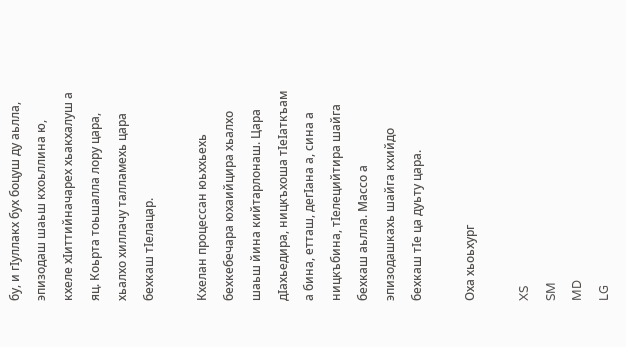бу, и гIуллакх бух боцуш ду аьлла, эпизодаш шаьш кхоьллина ю, кхеле хIиттийначарех хьакхалуш а яц. Коьрта тоьшалла лору цара, хьалхо хиллачу талламехь цара бехкаш тIелацар.

Кхелан процессан юьххьехь бехкебечара юхаийцира хьалхо шаьш йина кийтарлонаш. Цара дIахьедира, ницкъхоша тIеIаткъам а бина, етташ, дегIана а, сина а ницкъбина, тIелецийтира шайга бехкаш аьлла. Массо а эпизодашкахь шайга кхийдо бехкаш тIе ца дуьту цара.

Оха хьоьхург

XS
SM
MD
LG